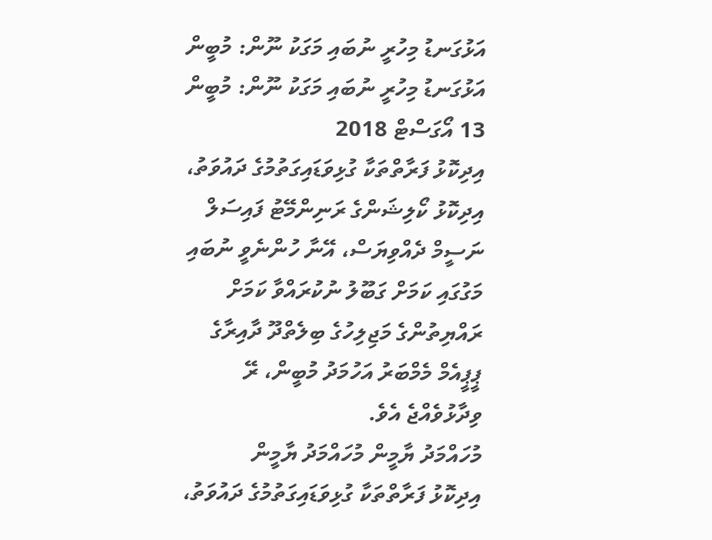އަޅުގަނޑު މިހުރީ ނުބައި މަގަކު ނޫން: މުބީން
އަޅުގަނޑު މިހުރީ ނުބައި މަގަކު ނޫން: މުބީން
13 އޯގަސްޓް 2018
އިދިކޮޅު ފަރާތްތަކާ ގުޅިވަޑައިގަތުމުގެ ދައުވަތު، އިދިކޮޅު ކޯލިޝަންގެ ރަނިންމޭޓު ފައިސަލް ނަސީމް ދެއްވިޔަސް، އޭނާ ހުންނެވީ ނުބައި މަގުގައި ކަމަށް ގަބޫލު ނުކުރައްވާ ކަމަށް ރައްޔިތުންގެ މަޖިލިހުގެ ބިލެތްދޫ ދާއިރާގެ ޕީޕީއެމް މެމްބަރު އަހުމަދު މުބީން، ރޭ ވިދާޅުވެއްޖެ އެވެ.
މުހައްމަދު ޔާމީން މުހައްމަދު ޔާމީން
އިދިކޮޅު ފަރާތްތަކާ ގުޅިވަޑައިގަތުމުގެ ދައުވަތު،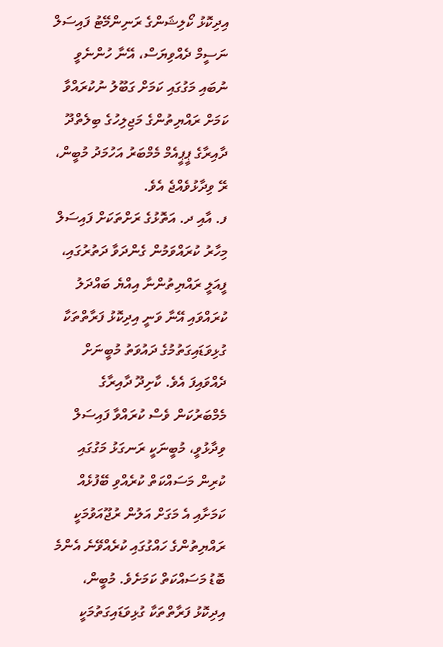އިދިކޮޅު ކޯލިޝަންގެ ރަނިންމޭޓު ފައިސަލް ނަސީމް ދެއްވިޔަސް، އޭނާ ހުންނެވީ ނުބައި މަގުގައި ކަމަށް ގަބޫލު ނުކުރައްވާ ކަމަށް ރައްޔިތުންގެ މަޖިލިހުގެ ބިލެތްދޫ ދާއިރާގެ ޕީޕީއެމް މެމްބަރު އަހުމަދު މުބީން، ރޭ ވިދާޅުވެއްޖެ އެވެ.
ފ. އާއި ދ. އަތޮޅުގެ ރަށްތަކަށް ފައިސަލް މިހާރު ކުރައްވަމުން ގެންދަވާ ދަތުރުގައި، ފީއަލީ ރައްޔިތުންނާ އިއްޔެ ބައްދަލު ކުރައްވައި އޭނާ ވަނީ އިދިކޮޅު ފަރާތްތަކާ ގުޅިވަޑައިގަތުމުގެ ދައުވަތު މުބީނަށް ދެއްވައިފަ އެވެ. ކާށިދޫ ދާއިރާގެ މެމްބަރުކަން ވެސް ކުރައްވާ ފައިސަލް ވިދާޅުވީ، މުބީނަކީ ރަނގަޅު މަގުގައި ކުރިން މަސައްކަތް ކުރެއްވި ބޭފުޅެއް ކަމަށާއި އެ މަގަށް އަލުން ރުޖޫއަވުމަކީ ރައްޔިތުންގެ ހައްގުގައި ކުރެއްވޭނެ އެންމެ ބޮޑު މަސައްކަތް ކަމަށެވެ. މުބީން، އިދިކޮޅު ފަރާތްތަކާ ގުޅިވަޑައިގަތުމަކީ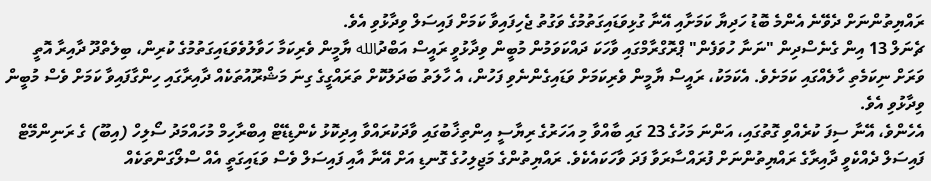ރައްޔިތުންނަށް ދެވޭނެ އެންމެ ބޮޑު ހަދިޔާ ކަމަށާއި އޭނާ ގުޅިވަޑައިގަތުމުގެ ވަގުތު ޖެހިފައިވާ ކަމަށް ފައިސަލް ވިދާޅުވި އެވެ.
ޗެނަލް 13 އިން ގެނެސްދިން "ނަނާ ހުވަފެން" ޕްރޮގްރާމްގައި ވާހަކަ ދައްކަވަމުން މުބީން ވިދާޅުވީ ރައީސް އަބްދުالله ޔާމީން ވެރިކަމާ ހަވާލުވެވަޑައިގަތުމުގެ ކުރިން، ބިލެތްދޫ ދާއިރާ އޮތީ ވަރަށް ނިކަމެތި ހާލެއްގައި ކަމަށެވެ. އެކަމަކު، ރައީސް ޔާމީން ވެރިކަމަށް ވަޑައިގެންނެވި ފަހުން، އެ ހާލަތު ބަދަލުކޮށް ތަރައްގީގެ ގިނަ މަޝްރޫއުތަކެއް ދާއިރާގައި ހިންގާފައިވާ ކަމަށް ވެސް މުބީން ވިދާޅުވި އެވެ.
އެހެންވެ، އޭނާ ސިފަ ކުރެއްވި ގޮތުގައި، އަންނަ މަހުގެ 23 ގައި ބާއްވާ މި އަހަރުގެ ރިޔާސީ އިންތިޚާބުގައި ވާދަކުރައްވާ އިދިކޮޅު ކެންޑިޑޭޓް އިބްރާހިމް މުހައްމަދު ސޯލިހް (އިބޫ) ގެ ރަނިންމޭޓް ފައިސަލް ދެއްކެވީ ދާއިރާގެ ރައްޔިތުންނަށް ފުރައްސާރަވާ ފަދަ ވާހަކައެކެވެ. ރައްޔިތުންގެ މަޖިލިހުގެ ގޮނޑި އަށް އޭނާ އާއި ފައިސަލް ވެސް ވަޑައިގަތީ އެއް ސްލޯގަންތަކެއް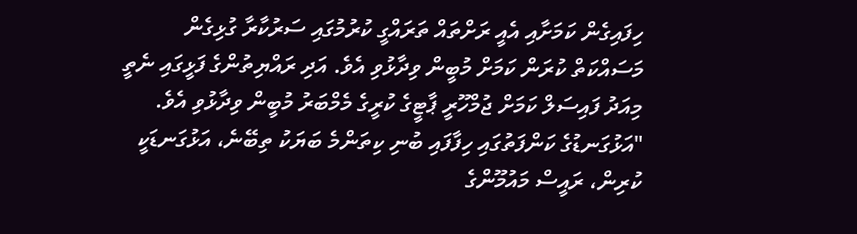ހިފައިގެން ކަމަށާއި އެއީ ރަށްތައް ތަރައްގީ ކުރުމުގައި ސަރުކާރާ ގުޅިގެން މަސައްކަތް ކުރަން ކަމަށް މުބީން ވިދާޅުވި އެވެ. އަދި ރައްޔިތުންގެ ފަޅީގައި ނެތީ މިއަދު ފައިސަލް ކަމަށް ޖުމްހޫރީ ޕާޓީގެ ކުރީގެ މެމްބަރު މުބީން ވިދާޅުވި އެވެ.
"އަޅުގަނޑުގެ ކަންފަތުގައި ހިފާފައި ބުނި ކިތަންމެ ބަޔަކު ތިބޭނެ، އަޅުގަނޑަކީ ކުރިން، ރައީސް މައުމޫންގެ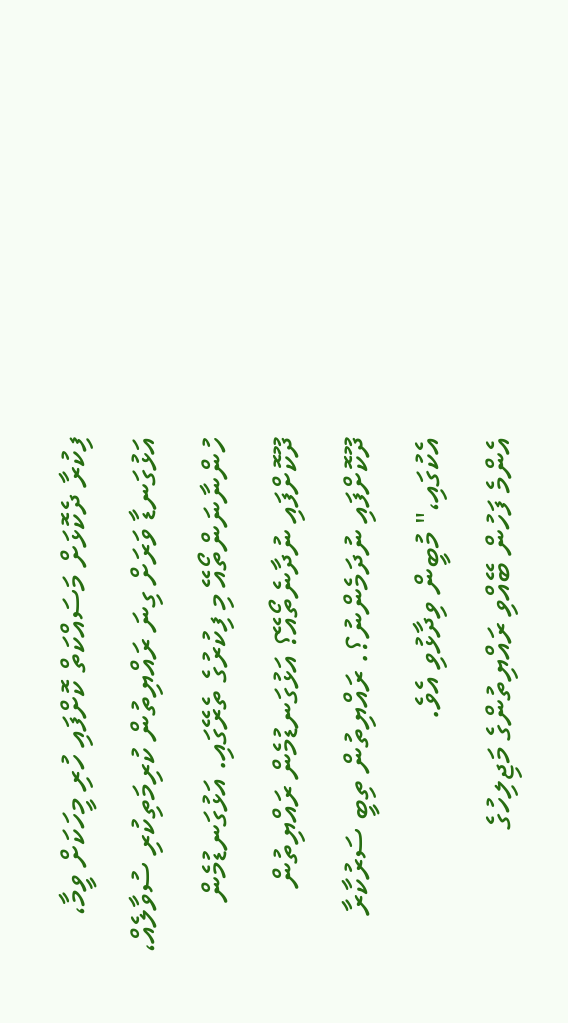ފިކުރާ ދެކޮޅަށް މަސައްކަތް ކޮށްފައި ހުރި މީހަކަށް ވީމާ، އަޅުގަނޑާ ވަރަށް ގިނަ ރައްޔިތުން ކުރިމަތިކުރި ސުވާލެއް، ހުންނާނަންތޯއޭ މި ފިކުރުގެ ތެރޭގައި. އަޅުގަނޑުމެން ދޫކޮށްފައި ނުދާނެތޯއޭ؟ އަޅުގަނޑުމެން ރައްޔިތުން ދޫކޮށްފައި ނުދަމެންނު؟. ރައްޔިތުން ތިބީ ސަރުކާރާ އެކުގައި،" މުބީން ވިދާޅުވި އެވެ.
އެންމެ ފަހުން ބޭއްވި ރައްޔިތުންގެ މަޖިލިހުގެ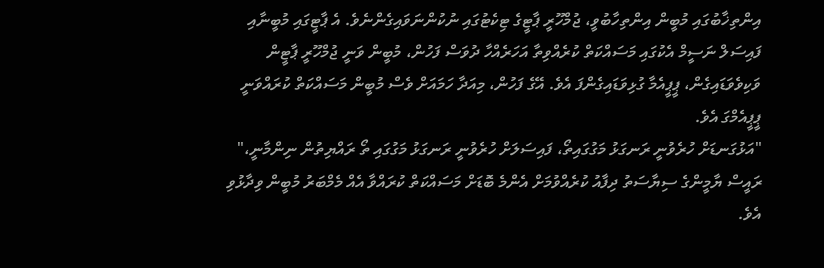އިންތިޚާބުގައި މުބީން އިންތިހާބުވީ، ޖުމްހޫރީ ޕާޓީގެ ޓިކެޓުގައި ނުކުންނަވައިގެންނެވެ. އެ ޕާޓީގައި މުބީނާއި ފައިސަލް ނަސީމް އެކުގައި މަސައްކަތް ކުރެއްވިތާ އަހަރެއްހާ ދުވަސް ފަހުން، މުބީން ވަނީ ޖުމްހޫރީ ޕާޓީން ވަކިވެވަޑައިގެން، ޕީޕީއެމާ ގުޅިވަޑައިގެންފަ އެވެ. އޭގެ ފަހުން، މިއަދާ ހަމައަށް ވެސް މުބީން މަސައްކަތް ކުރައްވަނީ ޕީޕީއެމްގަ އެވެ.
"އަޅުގަނޑަށް ހުރެވުނީ ރަނގަޅު މަގުގައިތޯ، ފައިސަލަށް ހުރެވުނީ ރަނގަޅު މަގުގައި ތޯ ރައްޔިތުން ނިންމާނީ،" ރައީސް ޔާމީންގެ ސިޔާސަތު ދިފާއު ކުރެއްވުމަށް އެންމެ ބޮޑަށް މަސައްކަތް ކުރައްވާ އެއް މެމްބަރު މުބީން ވިދާޅުވި އެވެ.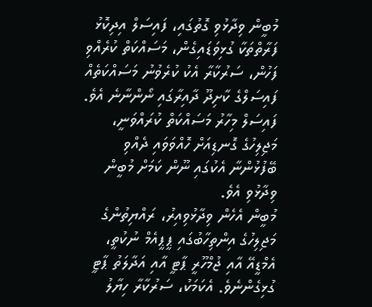މުބީން ވިދާޅުވި ގޮތުގައި، ފައިސަލް އިދިކޮޅު ފަރާތްތަކާ ގުޅިވަޑައިގެން، މަސައްކަތް ކުރެއްވި ފަހުން، ސަރުކާރާ އެކު ކުރެވުނު މަސައްކަތެއް ފައިސަލްގެ ކާށިދޫ ދާއިރާގައި ނޯންނާނެ އެވެ. ފައިސަލް މިހާރު މަސައްކަތް ކުރައްވަނީ، މަޖިލިހުގެ ގޮނޑިއަށް ހޮއްވަވައި ދެއްވި ބޭފުޅުންނާ އެކުގައި ނޫން ކަމަށް މުބީން ވިދާޅުވި އެވެ.
މުބީން އެހެން ވިދާޅުވިއިރު، ރައްޔިތުންގެ މަޖިލިހުގެ އިންތިހާބުގައި ޕީޕީއެމް ނުކުތީ، އެމްޑީއޭ އާއި ޖުމްހޫރީ ޕާޓީ އާއި އަދާލަތު ޕާޓީ ގުޅިގެންނެވެ. އެކަމަކު، ސަރުކާރާ ހިޔާލު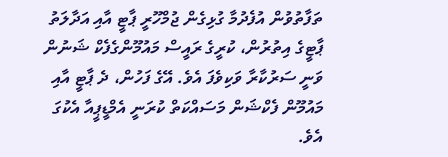ތަފާތުވުން އުފެދުމާ ގުޅިގެން ޖުމްހޫރީ ޕާޓީ އާއި އަދާލަތު ޕާޓީގެ އިތުރުން، ކުރީގެ ރައީސް މައުމޫންގެފެކް ޝަނުން ވަނީ ސަރުކާރާ ވަކިވެފަ އެވެ. އޭގެ ފަހުން، ދެ ޕާޓީ އާއި މައުމޫން ފެކްޝަން މަސައްކަތް ކުރަނީ އެމްޑީޕީއާ އެކުގަ އެވެ.